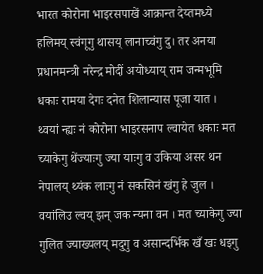भारत कोरोना भाइरसपाखें आक्रान्त देय्तमध्ये हलिमय् स्वंगूगु थासय् लानाच्वंगु दु। तर अनया प्रधानमन्त्री नरेन्द्र मोदीं अयोध्याय् राम जन्मभूमि धकाः रामया देगः दनेत शिलान्यास पूजा यात । थ्वयां न्ह्यः नं कोरोना भाइरसनाप ल्वायेत धकाः मत च्याकेगु थेंज्याःगु ज्या याःगु व उकिया असर थन नेपालय् थ्यंक लाःगु नं सकसिनं खंगु हे जुल । वयांलिउ ल्वय् झन् जक न्यना वन । मत च्याकेगु ज्या गुलित ज्याख्यलय् मदुगु व असान्दर्भिक खँ खः धइगु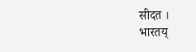सीदत ।
भारतय्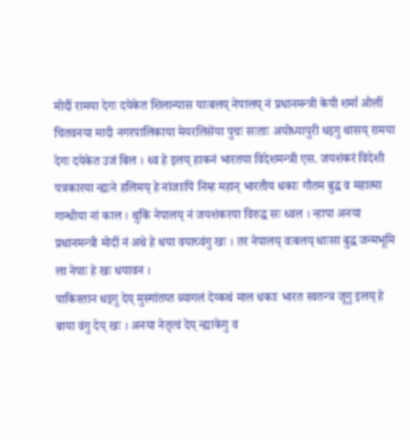मोदीं रामया देगः दयेकेत शिलान्यास याःबलय् नेपालय् नं प्रधानमन्त्री केपी शर्मा ओलीं चितवनया मादी नगरपालिकाया मेयरलिसेंया पुचः सःताः अयोध्यापुरी धइगु थासय् रामया देगः दयेकेत उजं बिल । थ्व हे इलय् हाकनं भारतया विदेशमन्त्री एस. जयशंकरं विदेशी पत्रकारया न्ह्यःने हलिमय् हे नांजाःपिं निम्ह महान् भारतीय धकाः गौतम बुद्ध व महात्मा गान्धीया नां काल । थुकिं नेपालय् नं जयशंकरया विरुद्ध सः थ्वल । न्हापा अनया प्रधानमन्त्री मोदीं नं अथे हे धया वयाच्वंगु खः । तर नेपालय् वःबलय् धाःसा बुद्ध जन्मभूमि ला नेपाः हे खः धयावन ।
पाकिस्तान धइगु देय् मुस्मांतय्त ब्यागलं देय्कथं माल धकाः भारत स्वतन्त्र जूगु इलय् हे बाया वंगु देय् खः । अनया नेतृत्वं देय् न्ह्याकेगु व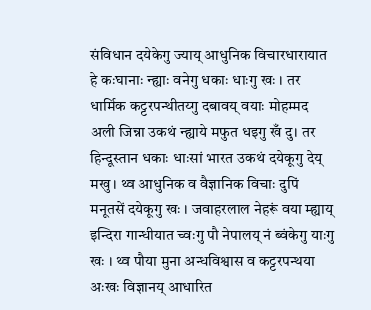संविधान दयेकेगु ज्याय् आधुनिक विचारधारायात हे कःघानाः न्ह्याः वनेगु धकाः धाःगु खः । तर धार्मिक कट्टरपन्थीतय्गु दबावय् वयाः मोहम्मद अली जिन्ना उकथं न्ह्याये मफुत धइगु खँ दु। तर हिन्दूस्तान धकाः धाःसां भारत उकथं दयेकूगु देय् मखु। थ्व आधुनिक व वैज्ञानिक विचाः दुपिं मनूतसें दयेकूगु खः । जवाहरलाल नेहरूं वया म्ह्याय् इन्दिरा गान्धीयात च्वःगु पौ नेपालय् नं ब्वंकेगु याःगु खः । थ्व पौया मुना अन्धविश्वास व कट्टरपन्थया अःखः विज्ञानय् आधारित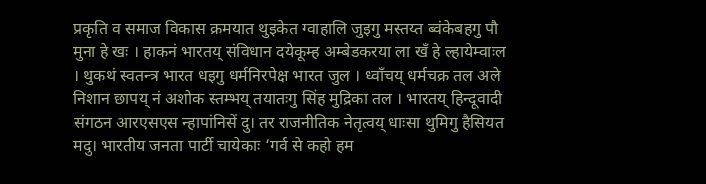प्रकृति व समाज विकास क्रमयात थुइकेत ग्वाहालि जुइगु मस्तय्त ब्वंकेबहगु पौ मुना हे खः । हाकनं भारतय् संविधान दयेकूम्ह अम्बेडकरया ला खँ हे ल्हायेम्वाःल । थुकथं स्वतन्त्र भारत धइगु धर्मनिरपेक्ष भारत जुल । ध्वाँचय् धर्मचक्र तल अले निशान छापय् नं अशोक स्तम्भय् तयातःगु सिंह मुद्रिका तल । भारतय् हिन्दूवादी संगठन आरएसएस न्हापांनिसें दु। तर राजनीतिक नेतृत्वय् धाःसा थुमिगु हैसियत मदु। भारतीय जनता पार्टी चायेकाः ‘गर्व से कहो हम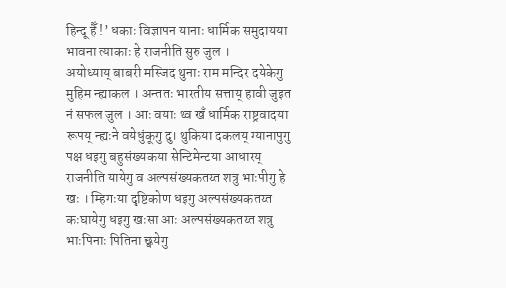हिन्दू हैँ !’ धकाः विज्ञापन यानाः धार्मिक समुदायया भावना त्याकाः हे राजनीति सुरु जुल ।
अयोध्याय् बाबरी मस्जिद थुनाः राम मन्दिर दयेकेगु मुहिम न्ह्याकल । अन्ततः भारतीय सत्ताय् हावी जुइत नं सफल जुल । आः वयाः थ्व खँ धार्मिक राष्ट्रवादया रूपय् न्ह्यःने वयेधुंकूगु दु। थुकिया दकलय् ग्यानापुगु पक्ष धइगु बहुसंख्यकया सेन्टिमेन्टया आधारय् राजनीति यायेगु व अल्पसंख्यकतय्त शत्रु भाःपीगु हे खः । म्हिगःया दृष्टिकोण धइगु अल्पसंख्यकतय्त कःघायेगु धइगु खःसा आः अल्पसंख्यकतय्त शत्रु भाःपिनाः पितिना छ्वयेगु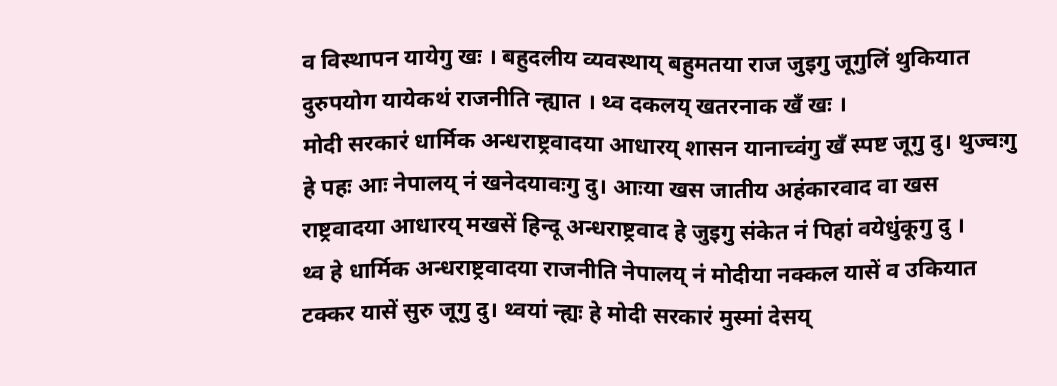व विस्थापन यायेगु खः । बहुदलीय व्यवस्थाय् बहुमतया राज जुइगु जूगुलिं थुकियात दुरुपयोग यायेकथं राजनीति न्ह्यात । थ्व दकलय् खतरनाक खँ खः ।
मोदी सरकारं धार्मिक अन्धराष्ट्रवादया आधारय् शासन यानाच्वंगु खँ स्पष्ट जूगु दु। थुज्वःगु हे पहः आः नेपालय् नं खनेदयावःगु दु। आःया खस जातीय अहंकारवाद वा खस राष्ट्रवादया आधारय् मखसें हिन्दू अन्धराष्ट्रवाद हे जुइगु संकेत नं पिहां वयेधुंकूगु दु ।
थ्व हे धार्मिक अन्धराष्ट्रवादया राजनीति नेपालय् नं मोदीया नक्कल यासें व उकियात टक्कर यासें सुरु जूगु दु। थ्वयां न्ह्यः हे मोदी सरकारं मुस्मां देसय्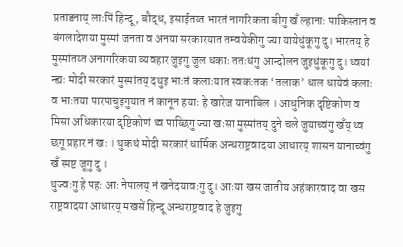प्रताडनाय् लाःपिं हिन्दू, बौद्ध, इसाईतय्त भारतं नागरिकता बीगु खँ ल्हानाः पाकिस्तान व बंगलादेशया मुस्मां जनता व अनया सरकारयात तम्वयेकीगु ज्या यायेधुंकूगु दु। भारतय् हे मुस्मांतय्त अनागरिकया व्यवहार जुइगु जुल धकाः ततःधंगु आन्दोलन जुइधुंकूगु दु। थ्वयां न्ह्यः मोदी सरकारं मुस्मांतय् दथुइ भाःतं कलाःयात स्वकःतक ‘तलाक’ धाल धायेवं कलाः व भाःतया पारपाचुइगुयात नं कानून हयाः हे खारेज यानाबिल । आधुनिक दृष्टिकोण व मिसा अधिकारया दृष्टिकोणं थ्व पाय्छिगु ज्या खःसा मुस्मांतय् दुने चले जुयाच्वंगु खँय् थ्व छगू प्रहार नं खः । थुकथं मोदी सरकारं धार्मिक अन्धराष्ट्रवादया आधारय् शासन यानाच्वंगु खँ स्पष्ट जूगु दु ।
थुज्वःगु हे पहः आः नेपालय् नं खनेदयावःगु दु। आःया खस जातीय अहंकारवाद वा खस राष्ट्रवादया आधारय् मखसें हिन्दू अन्धराष्ट्रवाद हे जुइगु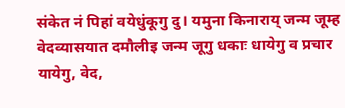संकेत नं पिहां वयेधुंकूगु दु। यमुना किनाराय् जन्म जूम्ह वेदव्यासयात दमौलीइ जन्म जूगु धकाः धायेगु व प्रचार यायेगु, वेद,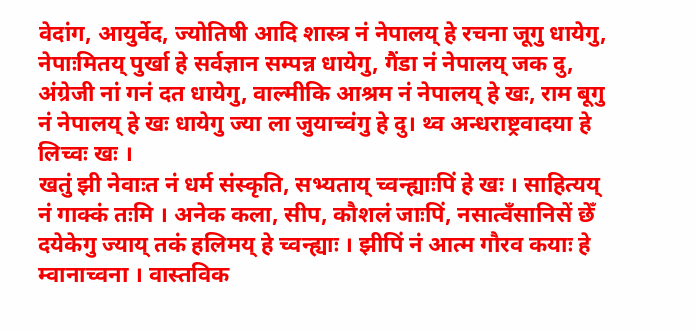वेदांग, आयुर्वेद, ज्योतिषी आदि शास्त्र नं नेपालय् हे रचना जूगु धायेगु, नेपाःमितय् पुर्खा हे सर्वज्ञान सम्पन्न धायेगु, गैंडा नं नेपालय् जक दु, अंग्रेजी नां गनं दत धायेगु, वाल्मीकि आश्रम नं नेपालय् हे खः, राम बूगु नं नेपालय् हे खः धायेगु ज्या ला जुयाच्वंगु हे दु। थ्व अन्धराष्ट्रवादया हे लिच्वः खः ।
खतुं झी नेवाःत नं धर्म संस्कृति, सभ्यताय् च्वन्ह्याःपिं हे खः । साहित्यय् नं गाक्कं तःमि । अनेक कला, सीप, कौशलं जाःपिं, नसात्वँसानिसें छेँ दयेकेगु ज्याय् तकं हलिमय् हे च्वन्ह्याः । झीपिं नं आत्म गौरव कयाः हे म्वानाच्वना । वास्तविक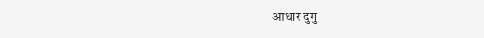आधार दुगु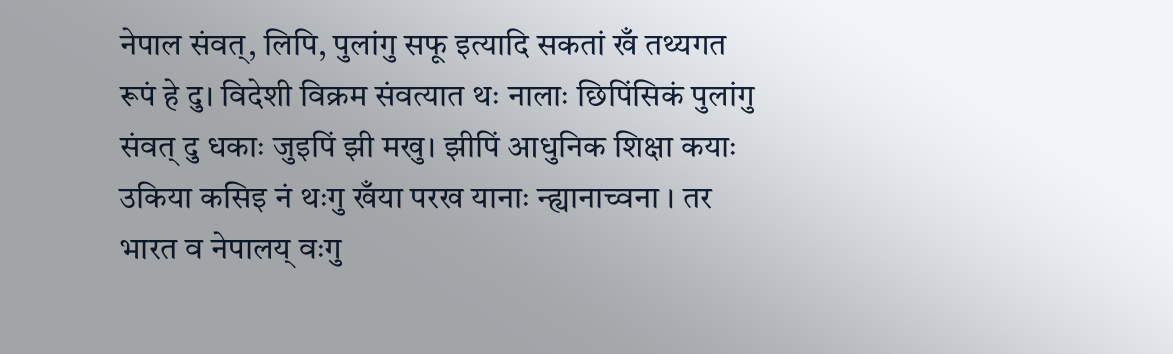नेपाल संवत्, लिपि, पुलांगु सफू इत्यादि सकतां खँ तथ्यगत रूपं हे दु। विदेशी विक्रम संवत्यात थः नालाः छिपिंसिकं पुलांगु संवत् दु धकाः जुइपिं झी मखु। झीपिं आधुनिक शिक्षा कयाः उकिया कसिइ नं थःगु खँया परख यानाः न्ह्यानाच्वना । तर भारत व नेपालय् वःगु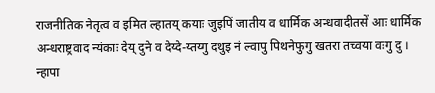राजनीतिक नेतृत्व व इमित ल्हातय् कयाः जुइपिं जातीय व धार्मिक अन्धवादीतसें आः धार्मिक अन्धराष्ट्रवाद न्यंकाः देय् दुने व देय्दे-य्तय्गु दथुइ नं ल्वापु पिथनेफुगु खतरा तच्वया वःगु दु ।
न्हापा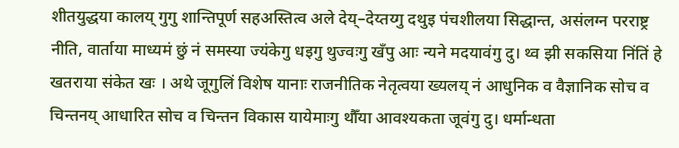शीतयुद्धया कालय् गुगु शान्तिपूर्ण सहअस्तित्व अले देय्–देय्तय्गु दथुइ पंचशीलया सिद्धान्त, असंलग्न परराष्ट्र नीति, वार्ताया माध्यमं छुं नं समस्या ज्यंकेगु धइगु थुज्वःगु खँपु आः न्यने मदयावंगु दु। थ्व झी सकसिया निंतिं हे खतराया संकेत खः । अथे जूगुलिं विशेष यानाः राजनीतिक नेतृत्वया ख्यलय् नं आधुनिक व वैज्ञानिक सोच व चिन्तनय् आधारित सोच व चिन्तन विकास यायेमाःगु थौँया आवश्यकता जूवंगु दु। धर्मान्धता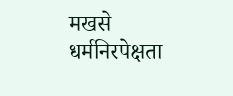मखसे धर्मनिरपेक्षता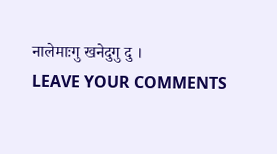नालेमाःगु खनेदुगु दु ।
LEAVE YOUR COMMENTS